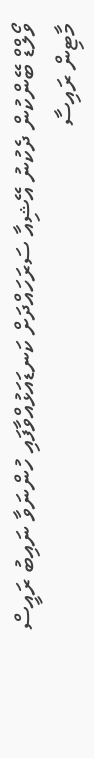ވޯލްޑް ބޭންކުން ދެކުނު އޭޝިއާ ސަރަހައްދަށް ކަނޑައަޅުއްވާފައި ހުންނަވާ ނައިބު ރައީސް މާޓިން ރައިސާ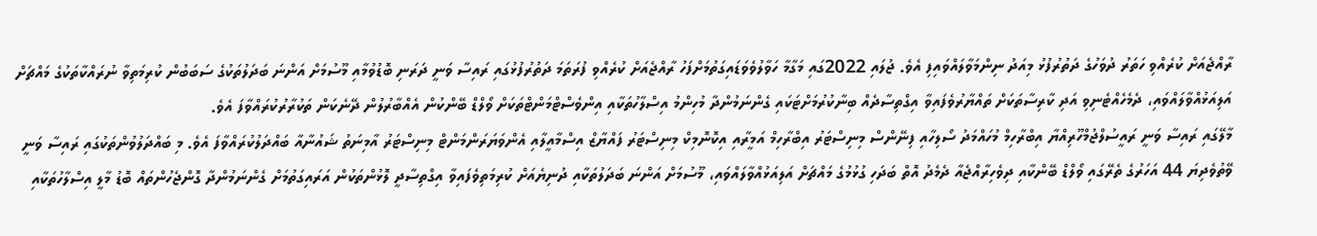ރާއްޖެއަށް ކުރެއްވި ހަތަރު ދުވަހުގެ ދަތުރުފުޅު މިއަދު ނިންމަވާލައްވައިފި އެވެ. ޖުލައި 2022ގައި މަގާމާ ހަވާލުވެވަޑައިގަތުމަށްފަހު ރާއްޖެއަށް ކުރެއްވި ފުރަތަމަ ދަތުރުފުޅުގައި ރައިސާ ވަނީ ދަރަނި ބޮޑުވުމާއި މޫސުމަށް އަންނަ ބަދަލުތަކުގެ ސަބަބުން ކުރިމަތިވާ ނުރައްކާތަކުގެ މައްޗަށް އަލިއަޅުއްވާލައްވައި، ދެމެހެއްޓެނިވި އަދި ކާރިސާތަކަށް ތައްޔާރުވެފައިވާ އިގްތިސާދެއް ބިނާކުރުމަށްޓަކައި ގެންނަމުންދާ މުހިންމު އިސްލާހުތަކާއި އިންވެސްޓްމަންޓްތަކަށް ވޯލްޑް ބޭންކުން އެއްބާރުލުން ދޭނެކަން ތަކުރާރުކުރައްވާފަ އެވެ.
މާލޭގައި ރައިސާ ވަނީ ރައީސުލްޖުމްހޫރިއްޔާ އިބްރާހިމް މުހައްމަދު ސޯލިހާއި ފިނޭންސް މިނިސްޓަރު އިބްރާހިމް އަމީރާއި އިކޮނޮމިކް މިނިސްޓަރު ފައްޔާޒް އިސްމާއީލާއި އެންވަޔަރަންމަންޓް މިނިސްޓަރު އާމިނަތު ޝައުނާއާ ބައްދަލުކުރައްވާފަ އެވެ. މި ބައްދަލުވުންތަކުގައި ރައިސާ ވަނީ ވޭތުވެދިޔަ 44 އަހަރުގެ ތެރޭގައި ވޯލްޑް ބޭންކާއި ދިވެހިރާއްޖެއާ ދެމެދު އޮތް ބަދަހި ގުޅުމުގެ މައްޗަށް އަލިއަޅުއްވާލައްވައި، މޫސުމަށް އަންނަ ބަދަލުތަކާއި ދުނިޔެއަށް ކުރިމަތިވެފައިވާ އިގްތިސާދީ ލޮޅުންތަކުން އަރައިގަތުމަށް ގެންނަމުންދާ ގޮންޖެހުންތައް ބޮޑު މާލީ އިސްލާހުތަކާއި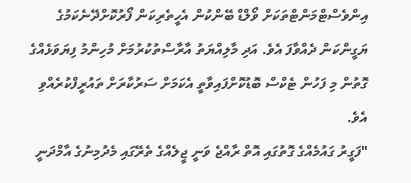އިންވެސްޓްމަންޓްތަކަށް ވޯލްޑް ބޭންކުން އެހީތެރިކަން ފޯރުކޮށްދޭނެކަމުގެ ޔަގީންކަން ދެއްވާފަ އެވެ. އަދި މާލިއްޔަތު އާރާސްތުކުރުމަށް މުހިންމު ފިޔަވަޅެއްގެ ގޮތުން މި ފަހުން ޓެކްސް ބޮޑުކޮށްފައިވާތީ އެކަމަށް ސަރުކާރަށް ތައުރީފްކުރެއްވި އެވެ.
"ފަގީރު ގައުމެއްގެ ގޮތުގައި އޮތް ރާއްޖެ ވަނީ ޖީލެއްގެ ތެރޭގައި މެދުމިނުގެ އާމްދަނީ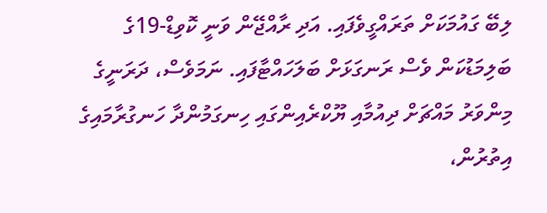ލިބޭ ގައުމަކަށް ތަރައްގީވެފައި. އަދި ރާއްޖޭން ވަނީ ކޮވިޑް-19ގެ ބަލިމަޑުކަން ވެސް ރަނގަޅަށް ބަލަހައްޓާފައި. ނަމަވެސް، ދަރަނީގެ މިންވަރު މައްޗަށް ދިއުމާއި ޔޫކްރެއިންގައި ހިނގަމުންދާ ހަނގުރާމައިގެ އިތުރުން،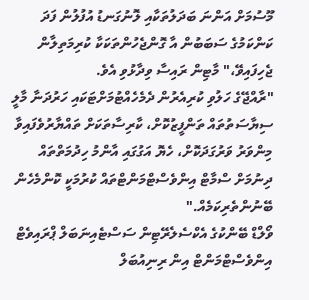މޫސުމަށް އަންނަ ބަދަލުތަކާއި ލޮނުގަނޑު އުފުލުން ފަދަ ކަންކަމުގެ ސަބަބުން އާ ގޮންޖެހުންތަކަކާ ކުރިމަތިލާން ޖެހިފައިވޭ،" މާޓިން ރައިސާ ވިދާޅުވި އެވެ.
"ރާއްޖޭގެ ހަލުވި ކުރިއެރުން ދެމެހެއްޓުމަށްޓަކައި ހަރުދަނާ މާލީ ސިޔާސަތުތައް ތަންފީޒުކޮށް، ކާރިސާތަކަށް ތައްޔާރުވެފައިވާ މިންވަރު ވަރުގަދަކޮށް، ހެޔޮ އަގުގައި އާންމު ހިދުމަތްތައް ދިނުމަށް ސްމާޓް އިންވެސްޓްމަންޓްތައް ކުރުމަކީ ކޮންމެހެން ބޭނުންތެރިކަމެއް."
ވޯލްޑް ބޭންކުގެ އެކްސެލެރޭޓިން ސަސްޓެއިނަބަލް ޕްރައިވެޓް އިންވެސްޓްމަންޓް އިން ރިނިއުބަލް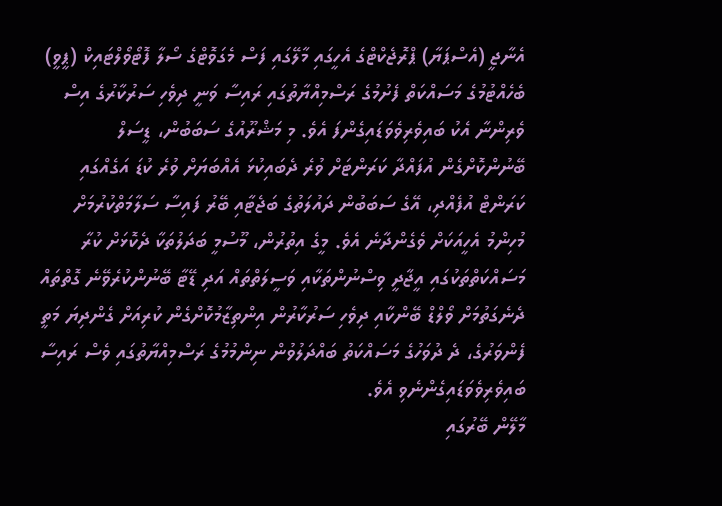އެނާޖީ (އެސްޕަޔާ) ޕްރޮޖެކްޓްގެ އެހީގައި މާލޭގައި ފަސް މެގަވޮޓްގެ ސޯލާ ފޮޓޯވޯލްޓައިކް (ޕީވީ) ބެހެއްޓުމުގެ މަސައްކަތް ފެށުމުގެ ރަސްމިއްޔާތުގައި ރައިސާ ވަނީ ދިވެހި ސަރުކާރުގެ އިސް ވެރިންނާ އެކު ބައިވެރިވެވަޑައިގެންފަ އެވެ. މި މަޝްރޫއުގެ ސަބަބުން، ޑީސަލް ބޭނުންކޮށްގެން އުފައްދާ ކަރަންޓަށް ވުރެ ދެބައިކުޅަ އެއްބަޔަށް ވުރެ ކުޑަ އަގެއްގައި ކަރަންޓް އުފެއްދި، އޭގެ ސަބަބުން ދައުލަތުގެ ބަޖެޓާއި ބޭރު ފައިސާ ސަލާމަތްކުރުމަށް މުހިންމު އެހީއަކަށް ވެގެންދާނެ އެވެ. މީގެ އިތުރުން، މޫސުމީ ބަދަލުތަކާ ދެކޮޅަށް ކުރާ މަސައްކަތްތަކުގައި އީޖާދީ ވިސްނުންތަކާއި ވަސީލަތްތައް އަދި ޑޭޓާ ބޭނުންކުރެވޭނެ ގޮތްތައް ދެނެގަތުމަށް ވޯލްޑް ބޭންކާއި ދިވެހި ސަރުކާރުން އިންތިޒާމުކޮށްގެން ކުރިއަށް ގެންދިޔަ މަތީ ފެންވަރުގެ، ދެ ދުވަހުގެ މަސައްކަތު ބައްދަލުވުން ނިންމުމުގެ ރަސްމިއްޔާތުގައި ވެސް ރައިސާ ބައިވެރިވެވަޑައިގެންނެވި އެވެ.
މާލޭން ބޭރުގައި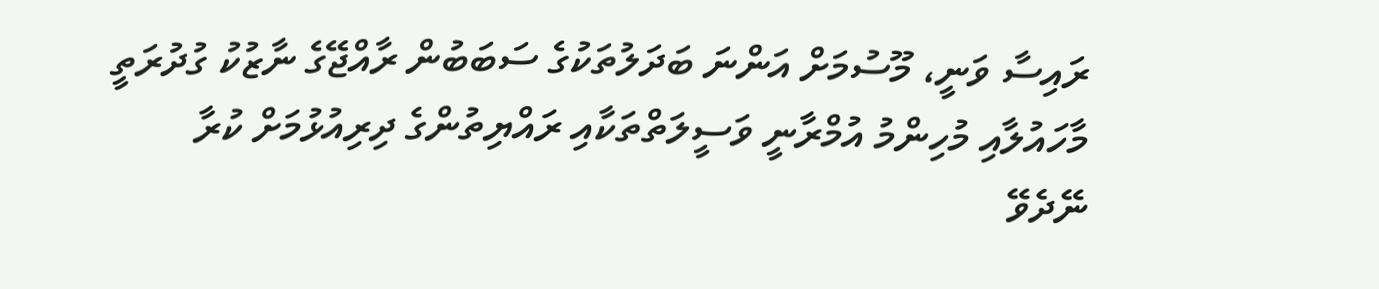ރައިސާ ވަނީ، މޫސުމަށް އަންނަ ބަދަލުތަކުގެ ސަބަބުން ރާއްޖޭގެ ނާޒުކު ގުދުރަތީ މާހައުލާއި މުހިންމު އުމްރާނީ ވަސީލަތްތަކާއި ރައްޔިތުންގެ ދިރިއުޅުމަށް ކުރާ ނޭދެވޭ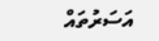އަސަރުތައް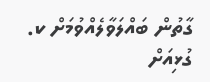ގާތުން ބައްލަވާލެއްވުމަށް ކ. ގުޅިއަށް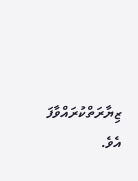ޒިޔާރަތްކުރައްވާފަ އެވެ.